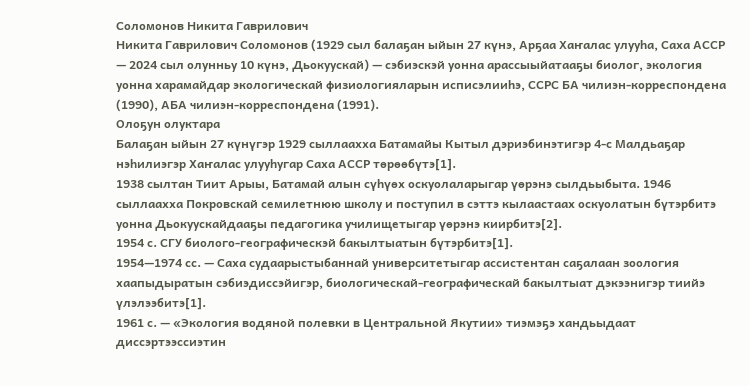Соломонов Никита Гаврилович
Никита Гаврилович Соломонов (1929 сыл балаҕан ыйын 27 күнэ, Арҕаа Хаҥалас улууһа, Саха АССР — 2024 сыл олунньу 10 күнэ, Дьокуускай) — сэбиэскэй уонна арассыыйатааҕы биолог, экология уонна харамайдар экологическай физиологияларын исписэлииһэ, ССРС БА чилиэн-корреспондена (1990), АБА чилиэн-корреспондена (1991).
Олоҕун олуктара
Балаҕан ыйын 27 күнүгэр 1929 сыллаахха Батамайы Кытыл дэриэбинэтигэр 4-с Малдьаҕар нэһилиэгэр Хаҥалас улууһугар Саха АССР төрөөбүтэ[1].
1938 сылтан Тиит Арыы, Батамай алын сүһүөх оскуолаларыгар үөрэнэ сылдьыбыта. 1946 сыллаахха Покровскай семилетнюю школу и поступил в сэттэ кылаастаах оскуолатын бүтэрбитэ уонна Дьокуускайдааҕы педагогика училищетыгар үөрэнэ киирбитэ[2].
1954 с. СГУ биолого-географическэй бакылтыатын бүтэрбитэ[1].
1954—1974 сс. — Саха судаарыстыбаннай университетыгар ассистентан саҕалаан зоология хаапыдыратын сэбиэдиссэйигэр, биологическай-географическай бакылтыат дэкээнигэр тиийэ үлэлээбитэ[1].
1961 с. — «Экология водяной полевки в Центральной Якутии» тиэмэҕэ хандьыдаат диссэртээссиэтин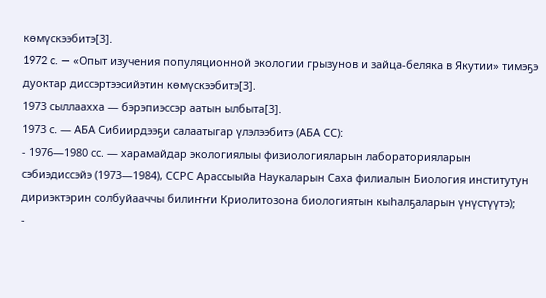көмүскээбитэ[3].
1972 c. — «Опыт изучения популяционной экологии грызунов и зайца-беляка в Якутии» тимэҕэ дуоктар диссэртээсийэтин көмүскээбитэ[3].
1973 сыллаахха — бэрэпиэссэр аатын ылбыта[3].
1973 с. — АБА Сибиирдээҕи салаатыгар үлэлээбитэ (АБА СС):
- 1976—1980 сс. — харамайдар экологиялыы физиологияларын лабораторияларын сэбиэдиссэйэ (1973—1984), ССРС Арассыыйа Наукаларын Саха филиалын Биология институтун дириэктэрин солбуйааччы билиҥҥи Криолитозона биологиятын кыһалҕаларын үнүстүүтэ);
-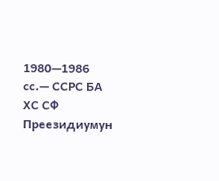1980—1986 сс.— ССРС БА ХС СФ Преезидиумун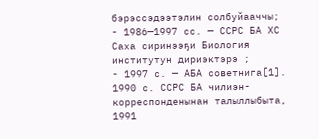бэрэссэдээтэлин солбуйааччы;
- 1986—1997 сс. — ССРС БА ХС Саха сиринээҕи Биология институтун дириэктэрэ ;
- 1997 с. — АБА советнига[1].
1990 с. ССРС БА чилиэн-корреспонденынан талыллыбыта, 1991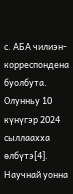с. АБА чилиэн-корреспондена буолбута.
Олунньу 10 күнүгэр 2024 сыллаахха өлбүтэ[4].
Научнай уонна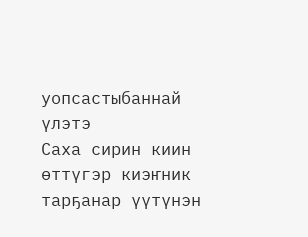уопсастыбаннай үлэтэ
Саха сирин киин өттүгэр киэҥник тарҕанар үүтүнэн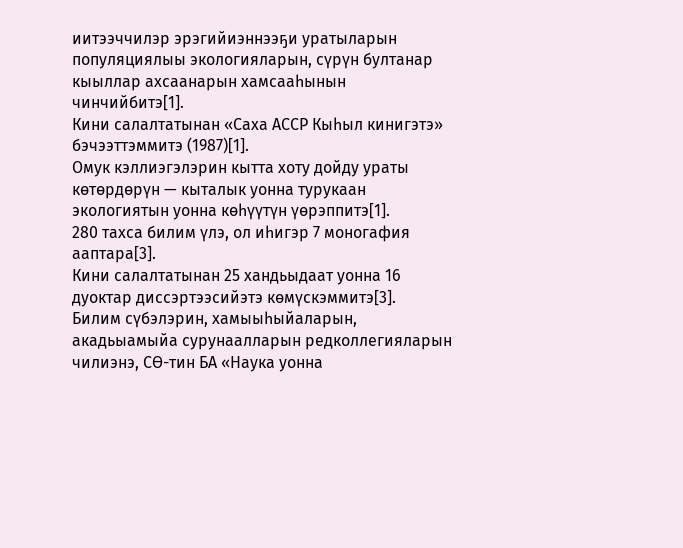иитээччилэр эрэгийиэннээҕи уратыларын популяциялыы экологияларын, сүрүн бултанар кыыллар ахсаанарын хамсааһынын чинчийбитэ[1].
Кини салалтатынан «Саха АССР Кыһыл кинигэтэ» бэчээттэммитэ (1987)[1].
Омук кэллиэгэлэрин кытта хоту дойду ураты көтөрдөрүн — кыталык уонна турукаан экологиятын уонна көһүүтүн үөрэппитэ[1].
280 тахса билим үлэ, ол иһигэр 7 моногафия ааптара[3].
Кини салалтатынан 25 хандьыдаат уонна 16 дуоктар диссэртээсийэтэ көмүскэммитэ[3].
Билим сүбэлэрин, хамыыһыйаларын, акадьыамыйа сурунаалларын редколлегияларын чилиэнэ, СӨ-тин БА «Наука уонна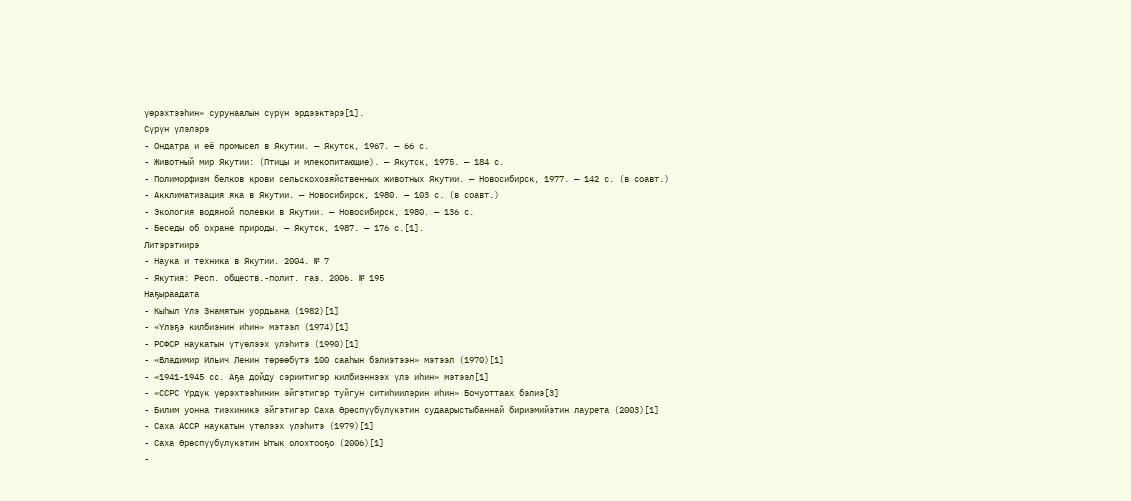үөрэхтээһин» сурунаалын сүрүн эрдээктэрэ[1].
Сүрүн үлэлэрэ
- Ондатра и её промысел в Якутии. — Якутск, 1967. — 66 с.
- Животный мир Якутии: (Птицы и млекопитающие). — Якутск, 1975. — 184 с.
- Полиморфизм белков крови сельскохозяйственных животных Якутии. — Новосибирск, 1977. — 142 с. (в соавт.)
- Акклиматизация яка в Якутии. — Новосибирск, 1980. — 103 с. (в соавт.)
- Экология водяной полевки в Якутии. — Новосибирск, 1980. — 136 с.
- Беседы об охране природы. — Якутск, 1987. — 176 с.[1].
Литэрэтиирэ
- Наука и техника в Якутии. 2004. № 7
- Якутия: Респ. обществ.-полит. газ. 2006. № 195
Наҕыраадата
- Кыһыл Үлэ Знамятын уордьана (1982)[1]
- «Үлэҕэ килбиэнин иһин» мэтээл (1974)[1]
- РСФСР наукатын үтүөлээх үлэһитэ (1990)[1]
- «Владимир Ильич Ленин төрөөбүтэ 100 сааһын бэлиэтээн» мэтээл (1970)[1]
- «1941-1945 сс. Аҕа дойду сэриитигэр килбиэннээх үлэ иһин» мэтээл[1]
- «ССРС Үрдүк үөрэхтээһинин эйгэтигэр туйгун ситиһиилэрин иһин» Бочуоттаах бэлиэ[3]
- Билим уонна тиэхиникэ эйгэтигэр Саха Өрөспүүбүлүкэтин судаарыстыбаннай бириэмийэтин лаурета (2003)[1]
- Саха АССР наукатын үтөлээх үлэһитэ (1979)[1]
- Саха Өрөспүүбүлүкэтин Ытык олохтооҕо (2006)[1]
-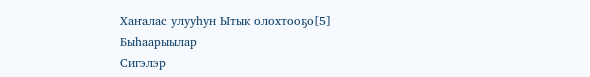Хаҥалас улууһун Ытык олохтооҕо[5]
Быһаарыылар
Сигэлэр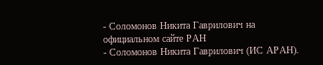- Соломонов Никита Гаврилович на официальном сайте РАН
- Соломонов Никита Гаврилович (ИС АРАН).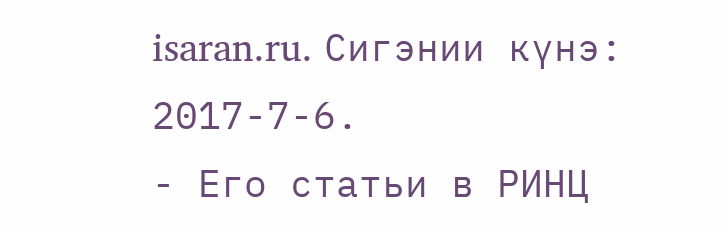isaran.ru. Сигэнии күнэ: 2017-7-6.
- Его статьи в РИНЦ